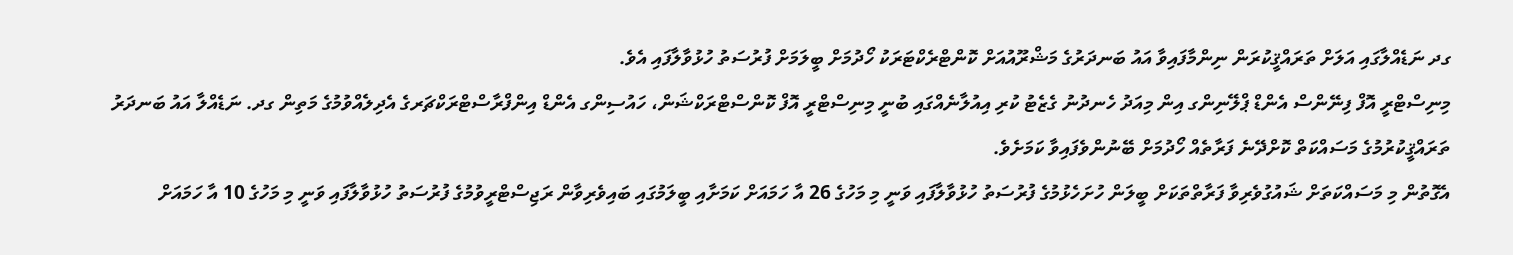ގދ ނަޑެއްލާގައި އަލަށް ތަރައްޤީކުރަން ނިންމާފައިވާ އައު ބަނދަރުގެ މަޝްރޫއުއަށް ކޮންޓްރެކްޓަރަކު ހޯދުމަށް ބީލަމަށް ފުރުސަތު ހުޅުވާލާފައި އެވެ.
މިނިސްޓްރީ އޮފް ފިނޭންސް އެންޑް ޕްލޭނިންގ އިން މިއަދު ހެނދުނު ގެޒެޓު ކުރި އިއުލާނެއްގައި ބުނީ މިނިސްޓްރީ އޮފް ކޮންސްޓްރަކްޝަން، ހައުސިންގ އެންޑް އިންފްރާސްޓްރަކްޗަރގެ އެދިލެއްވުމުގެ މަތިން ގދ. ނަޑެއްލާ އައު ބަނދަރު ތަރައްޤީކުރުމުގެ މަސައްކަތް ކޮށްދޭނެ ފަރާތެއް ހޯދުމަށް ބޭނުންވެފައިވާ ކަމަށެވެ.
އެގޮތުން މި މަސައްކަތަށް ޝައުގުވެރިވާ ފަރާތްތަކަށް ބީލަން ހުށަހެޅުމުގެ ފުރުސަތު ހުޅުވާލާފައި ވަނީ މި މަހުގެ 26 އާ ހަމައަށް ކަމަށާއި ބީލަމުގައި ބައިވެރިވާން ރަޖިސްޓްރީވުމުގެ ފުރުސަތު ހުޅުވާލާފައި ވަނީ މި މަހުގެ 10 އާ ހަމައަށް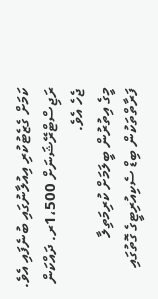ކަމަށް ގެޒެޓުކުރި އިއުލާނުގައި ބުނެފައި އެވެ. ރަޖިސްޓްރޭޝަނަށް 1،500ރ. ދައްކަން ޖެހެ އެވެ.
މީގެ އިތުރުން ބީލަމަށް ކުރިމަތިލާ ފަރާތްތަކުން ބިޑް ސެކިއުރިޓީގެ ގޮތުގައި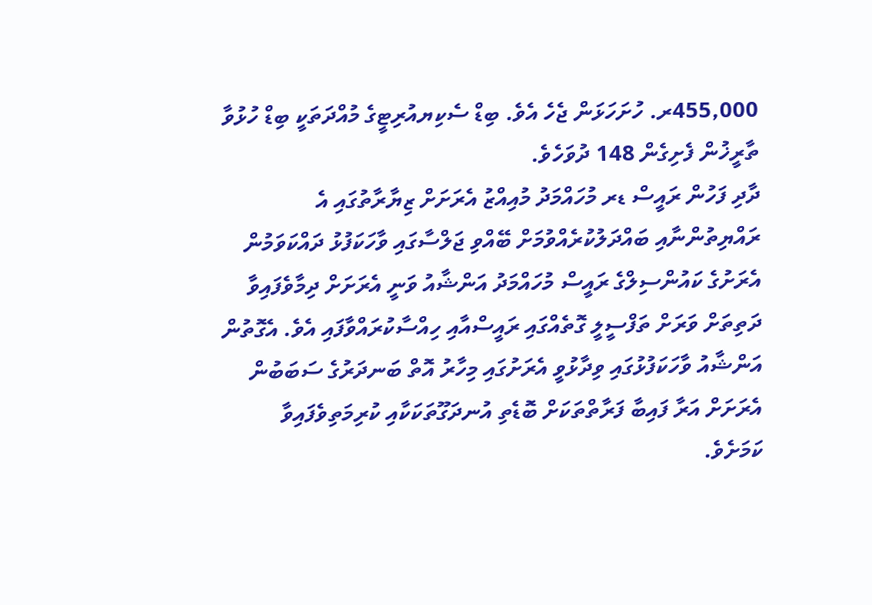455,000ރ. ހުށަހަޅަން ޖެހެ އެވެ. ބިޑް ސެކިޔއުރިޓީގެ މުއްދަތަކީ ބިޑް ހުޅުވާ ތާރީޚުން ފެށިގެން 148 ދުވަހެވެ.
ދާދި ފަހުން ރައީސް ޑރ މުހައްމަދު މުއިއްޒު އެރަށަށް ޒިޔާރާތުގައި އެ ރައްޔިތުންނާއި ބައްދަލުކުރެއްވުމަށް ބޭއްވި ޖަލްސާގައި ވާހަކަފުޅު ދައްކަވަމުން އެރަށުގެ ކައުންސިލްގެ ރައީސް މުހައްމަދު އަންޝާއު ވަނީ އެރަށަށް ދިމާވެފައިވާ ދަތިތަށް ވަރަށް ތަފްސީލީ ގޮތެއްގައި ރައީސްއާއި ހިއްސާކުރައްވާފައި އެވެ. އެގޮތުން އަންޝާއު ވާހަކަފުޅުގައި ވިދާޅުވީ އެރަށުގައި މިހާރު އޮތް ބަނދަރުގެ ސަބަބުން އެރަށަށް އަރާ ފައިބާ ފަރާތްތަކަށް ބޮޑެތި އުނދަގޫތަކަކާއި ކުރިމަތިވެފައިވާ ކަމަށެވެ.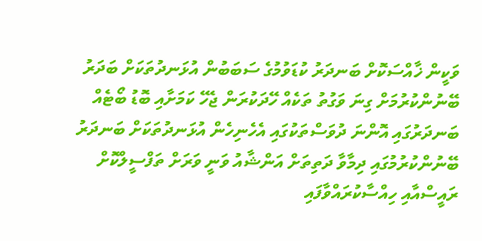ވަކީން ޚާއްސަކޮށް ބަނދަރު ކުޑަވުމުގެ ސަބަބުން އުޅަނދުތަކަށް ބަދަރު ބޭނުންކުރުމަށް ގިނަ ވަގުތު ތަކެއް ހޭދަކުރަން ޖެހޭ ކަމަށާއި ބޮޑު ބޯޓެއް ބަނދަރުގައި އޮންނަ ދުވަސްތަކުގައި އެހެނިހެން އުޅަނދުތަކަށް ބަނދަރު ބޭނުންކުރުމުގައި ދިމާވާ ދަތިތަށް އަންޝާއު ވަނީ ވަރަށް ތަފްސީލްކޮށް ރައީސްއާއި ހިއްސާކުރައްވާފައި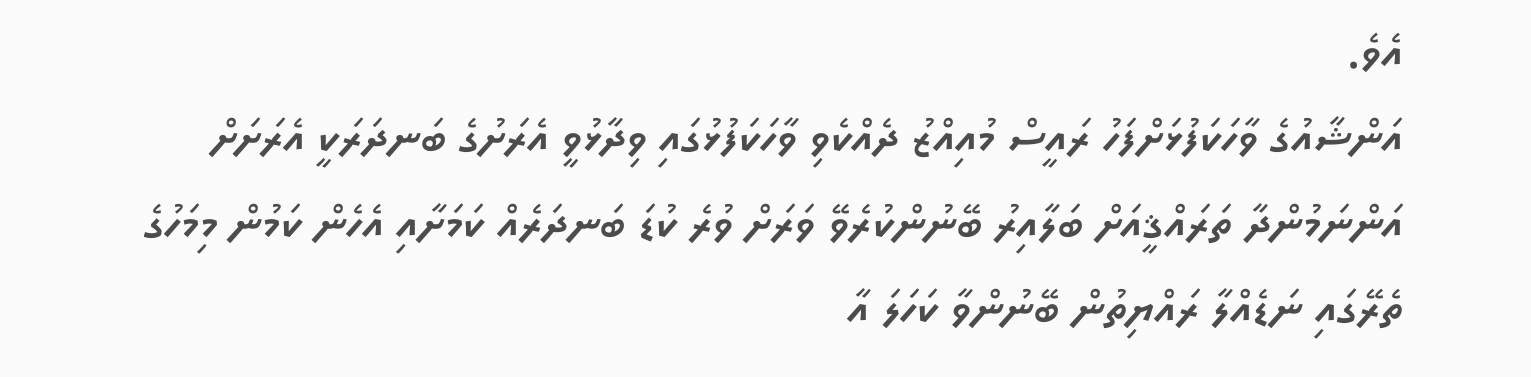އެވެ.
އަންޝާއުގެ ވާހަކަފުޅަށްފަހު ރައީސް މުއިއްޒު ދެއްކެވި ވާހަކަފުޅުގައި ވިދާޅުވީ އެރަށުގެ ބަނދަރަކީ އެރަށަށް އަންނަމުންދާ ތަރައްޤީއަށް ބަލާއިރު ބޭނުންކުރެވޭ ވަރަށް ވުރެ ކުޑަ ބަނދަރެއް ކަމަށާއި އެހެން ކަމުން މިމަހުގެ ތެރޭގައި ނަޑެއްލާ ރައްޔިތުން ބޭނުންވާ ކަހަލަ އާ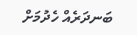ބަނދަރެއް ހެދުމަށް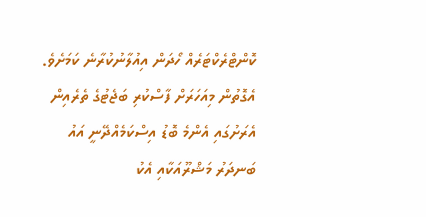ކޮންޓްރެކްޓަރެއް ހޯދަން އިއުލާނުކުރާނެ ކަމަށެވެ.
އެގޮތުން މިއަހަރަށް ފާސްކުރި ބަޖެޓުގެ ތެރެއިން އެރަށުގައި އެންމެ ބޮޑު އިސްކަމެއްދޭނީ އައު ބަނދަރު މަޝްރޫއަކާއި އެކު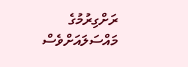ރަށްގިރުމުގެ މައްސަލައަށްވެސް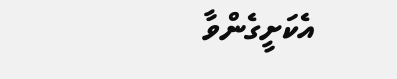އެކަށީގެންވާ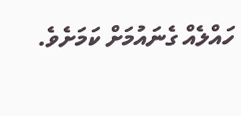ހައްލެއް ގެނައުމަށް ކަމަށެވެ.